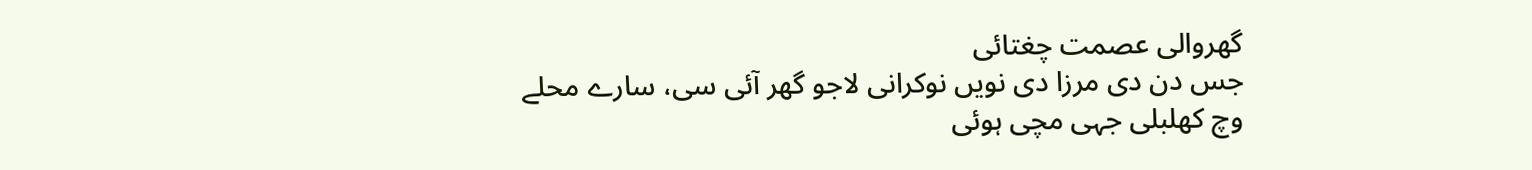گھروالی عصمت چغتائی
جس دن دی مرزا دی نویں نوکرانی لاجو گھر آئی سی، سارے محلے وچ کھلبلی جہی مچی ہوئی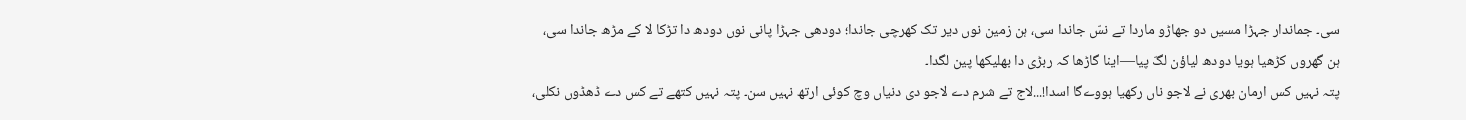سی۔ جماندار جہڑا مسیں دو جھاڑو ماردا تے نسّ جاندا سی، ہن زمین نوں دیر تک کھرچی جاندا؛ دودھی جہڑا پانی نوں دودھ دا تڑکا لا کے مڑھ جاندا سی، ہن گھروں کڑھیا ہویا دودھ لیاؤن لگّ پیا—اینا گاڑھا کہ ربڑی دا بھلیکھا پین لگدا۔
پتہ نہیں کس ارمان بھری نے لاجو ناں رکھیا ہووےگا اسدا!...لاج تے شرم دے لاجو دی دنیاں وچ کوئی ارتھ نہیں سن۔ پتہ نہیں کتھے تے کس دے ڈھڈوں نکلی،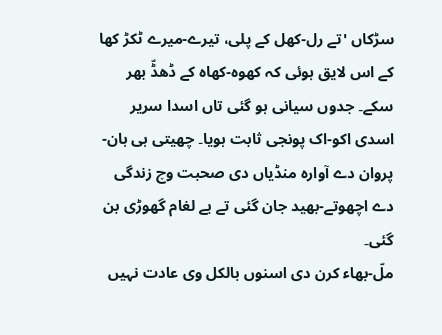سڑکاں 'تے رل-کھل کے پلی، تیرے-میرے ٹکڑ کھا کے اس لایق ہوئی کہ کھوہ-کھاہ کے ڈھڈّ بھر سکے۔ جدوں سیانی ہو گئی تاں اسدا سریر اسدی اکو-اک پونجی ثابت ہویا۔ چھیتی ہی ہان-پروان دے آوارہ منڈیاں دی صحبت وچ زندگی دے اچھوتے-بھید جان گئی تے بے لغام گھوڑی بن گئی۔
ملّ-بھاء کرن دی اسنوں بالکل وی عادت نہیں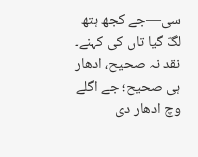سی—جے کجھ ہتھ لگّ گیا تاں کی کہنے۔ نقد نہ صحیح، ادھار ہی صحیح؛ جے اگلے وچ ادھار دی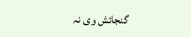گنجائش وی نہ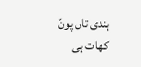ہندی تاں پونّ کھات ہی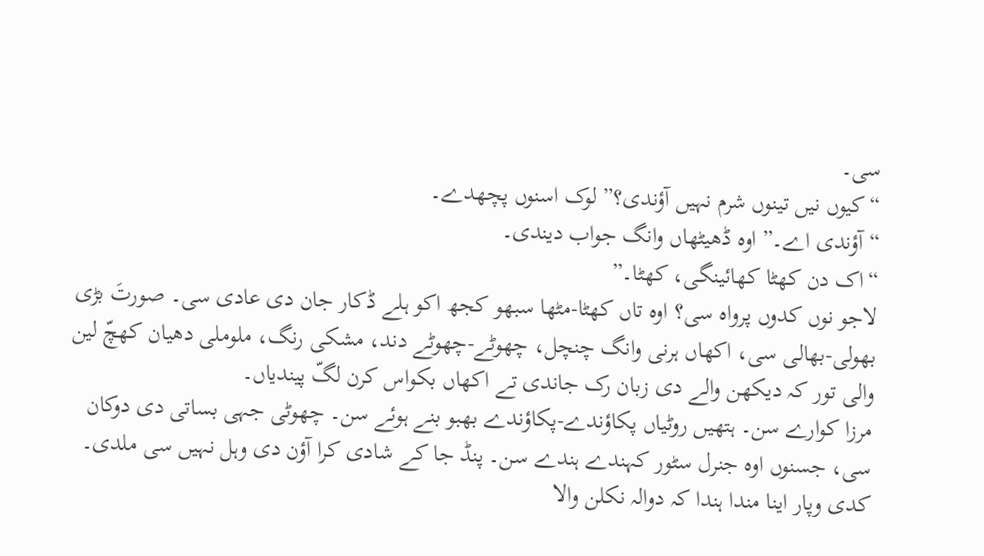سی۔
“کیوں نیں تینوں شرم نہیں آؤندی؟” لوک اسنوں پچھدے۔
“آؤندی اے۔” اوہ ڈھیٹھاں وانگ جواب دیندی۔
“اک دن کھٹا کھائینگی، کھٹا۔”
لاجو نوں کدوں پرواہ سی؟ اوہ تاں کھٹا-مٹھا سبھو کجھ اکو ہلے ڈکار جان دی عادی سی۔ صورتَ بڑی بھولی-بھالی سی، اکھاں ہرنی وانگ چنچل، چھوٹے-چھوٹے دند، مشکی رنگ، ملوملی دھیان کھچّ لین والی تور کہ دیکھن والے دی زبان رک جاندی تے اکھاں بکواس کرن لگّ پیندیاں۔
مرزا کوارے سن۔ ہتھیں روٹیاں پکاؤندے-پکاؤندے بھبو بنے ہوئے سن۔ چھوٹی جہی بساتی دی دوکان سی، جسنوں اوہ جنرل سٹور کہندے ہندے سن۔ پنڈ جا کے شادی کرا آؤن دی وہل نہیں سی ملدی۔ کدی وپار اینا مندا ہندا کہ دوالہ نکلن والا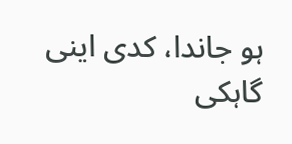ہو جاندا، کدی اینی گاہکی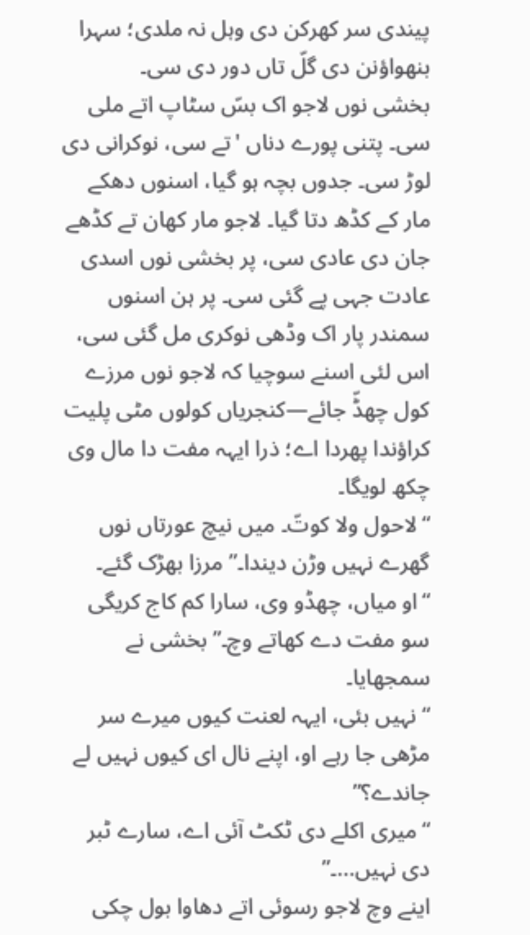پیندی سر کھرکن دی وہل نہ ملدی؛ سہرا بنھواؤنن دی گلّ تاں دور دی سی۔
بخشی نوں لاجو اک بسّ سٹاپ اتے ملی سی۔ پتنی پورے دناں 'تے سی، نوکرانی دی لوڑ سی۔ جدوں بچہ ہو گیا، اسنوں دھکے مار کے کڈھ دتا گیا۔ لاجو مار کھان تے کڈھے جان دی عادی سی، پر بخشی نوں اسدی عادت جہی پے گئی سی۔ پر ہن اسنوں سمندر پار اک وڈھی نوکری مل گئی سی، اس لئی اسنے سوچیا کہ لاجو نوں مرزے کول چھڈّ جائے—کنجریاں کولوں مٹی پلیت کراؤندا پھردا اے؛ ذرا ایہہ مفت دا مال وی چکھ لویگا۔
“لاحول ولا کوتّ۔ میں نیچ عورتاں نوں گھرے نہیں وڑن دیندا۔” مرزا بھڑک گئے۔
“او میاں، چھڈو وی، سارا کم کاج کریگی سو مفت دے کھاتے وچ۔” بخشی نے سمجھایا۔
“نہیں بئی، ایہہ لعنت کیوں میرے سر مڑھی جا رہے او، اپنے نال ای کیوں نہیں لے جاندے؟”
“میری اکلے دی ٹکٹ آئی اے، سارے ٹبر دی نہیں...۔”
اینے وچ لاجو رسوئی اتے دھاوا بول چکی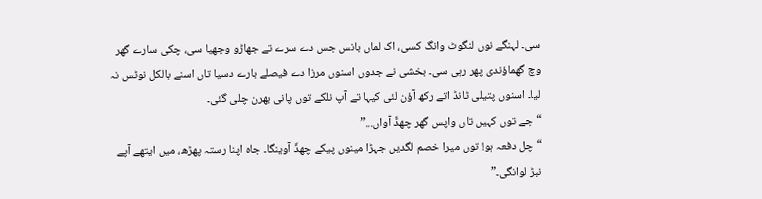سی۔ لہنگے نوں لنگوٹ وانگ کسی، اک لماں بانس جس دے سرے تے جھاڑو وجھیا سی، چکی سارے گھر وچ گھماؤندی پھر رہی سی۔ بخشی نے جدوں اسنوں مرزا دے فیصلے بارے دسیا تاں اسنے بالکل نوٹس نہ لیا۔ اسنوں پتیلی ٹانڈ اتے رکھ آؤن لئی کیہا تے آپ نلکے توں پانی بھرن چلی گئی۔
“جے توں کہیں تاں واپس گھر چھڈّ آواں...”
“چل دفعہ ہو! توں میرا خصم لگدیں جہڑا مینوں پیکے چھڈّ آوینگا۔ جاہ اپنا رستہ پھڑھ، میں ایتھے آپے نبڑ لوانگی۔”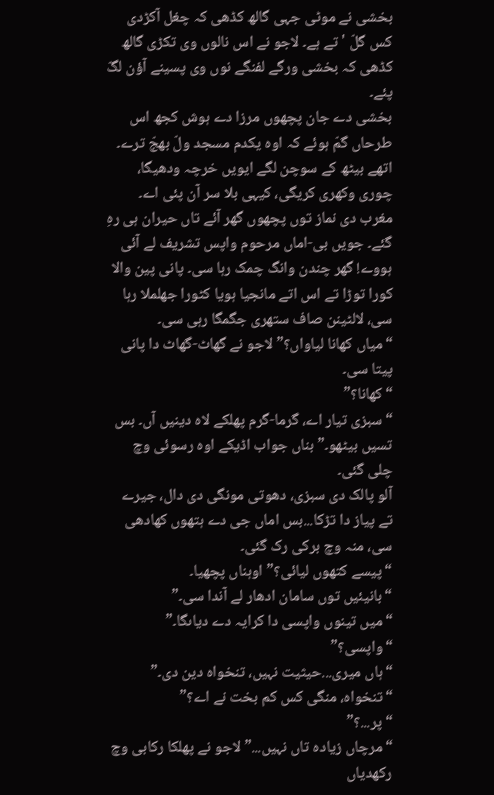بخشی نے موٹی جہی گالھ کڈھی کہ چغل آکڑدی کس گلّ 'تے ہے۔ لاجو نے اس نالوں وی تکڑی گالھ کڈھی کہ بخشی ورگے لفنگے نوں وی پسینے آؤن لگّ پئے۔
بخشی دے جان پچھوں مرزا دے ہوش کجھ اس طرحاں گمّ ہوئے کہ اوہ یکدم مسجد ولّ بھجّ ترے۔ اتھے بیٹھ کے سوچن لگے ایویں خرچہ ودھیگا، چوری وکھری کریگی، کیہی بلا سر آن پئی اے۔ مغرب دی نماز توں پچھوں گھر آئے تاں حیران ہی رہِ گئے۔ جویں بی-اماں مرحوم واپس تشریف لے آئی ہووے! گھر چندن وانگ چمک رہا سی۔ پانی پین والا کورا توڑا تے اس اتے مانجیا ہویا کٹورا جھلملا رہا سی، لالٹینن صاف ستھری جگمگا رہی سی۔
“میاں کھانا لیاواں؟” لاجو نے گھاٹ-گھاٹ دا پانی پیتا سی۔
“کھانا؟”
“سبزی تیار اے، گرما-گرم پھلکے لاہ دینیں آں۔ بس تسیں بیٹھو۔” بناں جواب اڈیکے اوہ رسوئی وچ چلی گئی۔
آلو پالک دی سبزی، دھوتی مونگی دی دال، جیرے تے پیاز دا تڑکا...بس اماں جی دے ہتھوں کھادھی سی، منہ وچ برکی رک گئی۔
“پیسے کتھوں لیائی؟” اوہناں پچھیا۔
“بانیئیں توں سامان ادھار لے آندا سی۔”
“میں تینوں واپسی دا کرایہ دے دیاںگا۔”
“واپسی؟”
“ہاں میری...حیثیت نہیں، تنخواہ دین دی۔”
“تنخواہ، منگی کس کم بخت نے اے؟”
“پر...؟”
“مرچاں زیادہ تاں نہیں...” لاجو نے پھلکا رکابی وچ رکھدیاں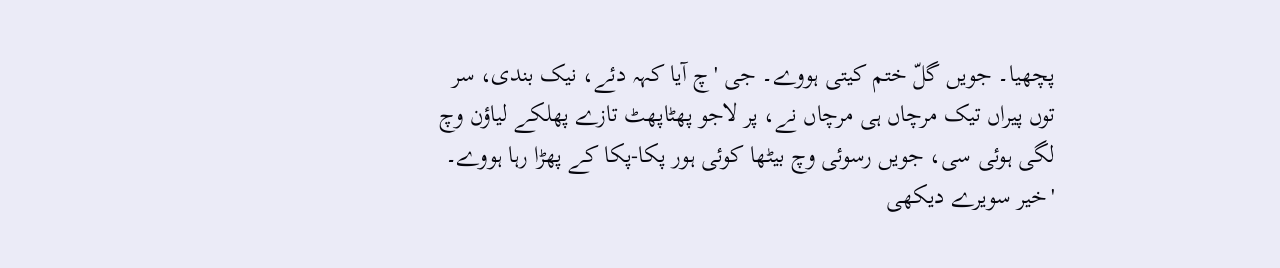پچھیا۔ جویں گلّ ختم کیتی ہووے۔ جی 'چ آیا کہہ دئے، نیک بندی، سر توں پیراں تیک مرچاں ہی مرچاں نے، پر لاجو پھٹاپھٹ تازے پھلکے لیاؤن وچ لگی ہوئی سی، جویں رسوئی وچ بیٹھا کوئی ہور پکا-پکا کے پھڑا رہا ہووے۔
'خیر سویرے دیکھی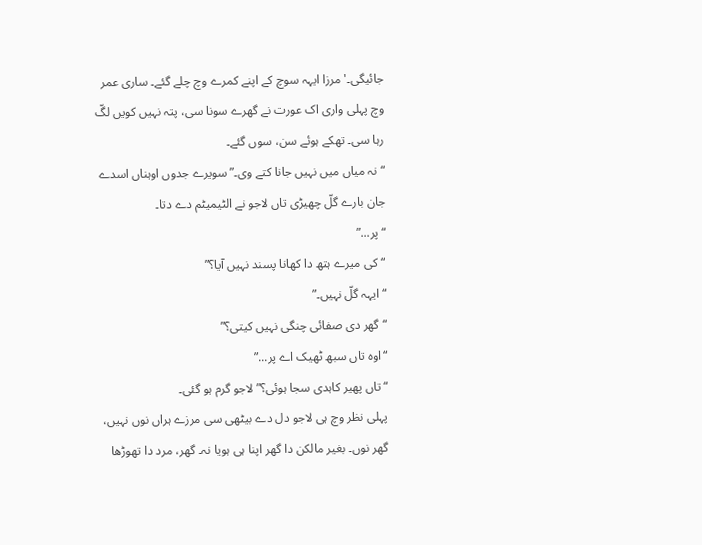جائیگی۔' مرزا ایہہ سوچ کے اپنے کمرے وچ چلے گئے۔ ساری عمر وچ پہلی واری اک عورت نے گھرے سونا سی، پتہ نہیں کویں لگّ رہا سی۔ تھکے ہوئے سن، سوں گئے۔
“نہ میاں میں نہیں جانا کتے وی۔” سویرے جدوں اوہناں اسدے جان بارے گلّ چھیڑی تاں لاجو نے الٹیمیٹم دے دتا۔
“پر...”
“کی میرے ہتھ دا کھانا پسند نہیں آیا؟”
“ایہہ گلّ نہیں۔”
“گھر دی صفائی چنگی نہیں کیتی؟”
“اوہ تاں سبھ ٹھیک اے پر...”
“تاں پھیر کاہدی سجا ہوئی؟” لاجو گرم ہو گئی۔
پہلی نظر وچ ہی لاجو دل دے بیٹھی سی مرزے ہراں نوں نہیں، گھر نوں۔ بغیر مالکن دا گھر اپنا ہی ہویا نہ۔ گھر، مرد دا تھوڑھا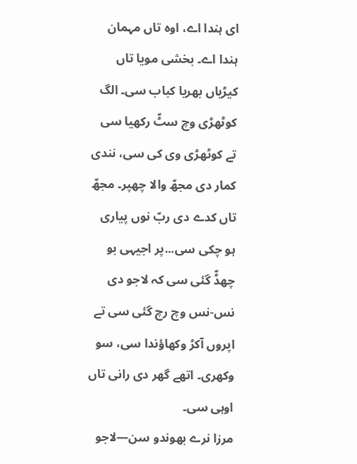ای ہندا اے، اوہ تاں مہمان ہندا اے۔ بخشی مویا تاں کیڑیاں بھریا کباب سی۔ الگ کوٹھڑی وچ سٹّ رکھیا سی تے کوٹھڑی وی کی سی، نندی کمار دی مجھّ والا چھپر۔ مجھّ تاں کدے دی ربّ نوں پیاری ہو چکی سی...پر اجیہی بو چھڈّ گئی سی کہ لاجو دی نس-نس وچ رچ گئی سی تے اپروں آکڑ وکھاؤندا سی، سو وکھری۔ اتھے گھر دی رانی تاں اوہی سی۔
مرزا نرے بھوندو سن—لاجو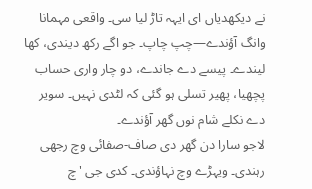نے دیکھدیاں ای ایہہ تاڑ لیا سی۔ واقعی مہمانا وانگ آؤندے—چپ چاپ۔ جو اگے رکھ دیندی، کھا لیندے۔ پیسے دے جاندے، دو چار واری حساب پچھیا، پھیر تسلی ہو گئی کہ لٹدی نہیں۔ سویر دے نکلے شام نوں گھر آؤندے۔
لاجو سارا دن گھر دی صاف-صفائی وچ رجھی رہندی۔ ویہڑے وچ نہاؤندی۔ کدی جی 'چ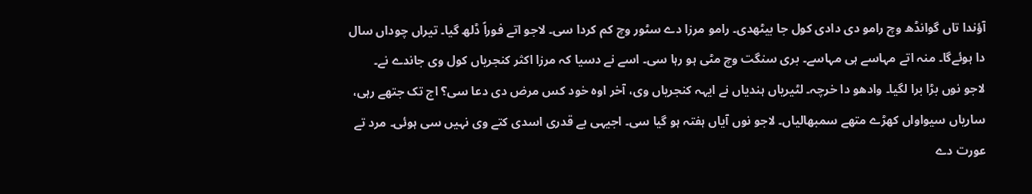آؤندا تاں گوانڈھ وچ رامو دی دادی کول جا بیٹھدی۔ رامو مرزا دے سٹور وچ کم کردا سی۔ لاجو اتے فوراً ڈلھ گیا۔ تیراں چوداں سال دا ہوئےگا۔ منہ اتے مہاسے ہی مہاسے۔ بری سنگت وچ مٹی ہو رہا سی۔ اسے نے دسیا کہ مرزا اکثر کنجریاں کول وی جاندے نے۔
لاجو نوں بڑا برا لگیا۔ وادھو دا خرچہ۔ لٹیریاں ہندیاں نے ایہہ کنجریاں وی، آخر اوہ خود کس مرض دی دعا سی؟ اج تک جتھے رہی، ساریاں سیواواں کھڑے متھے سمبھالیاں۔ لاجو نوں آیاں ہفتہ ہو گیا سی۔ اجیہی بے قدری اسدی کتے وی نہیں سی ہوئی۔ مرد تے عورت دے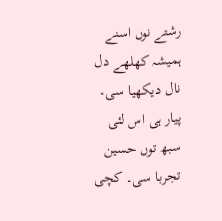رشتے نوں اسنے ہمیشہ کھلھے دل نال دیکھیا سی۔ پیار ہی اس لئی سبھ توں حسین تجربا سی۔ کچی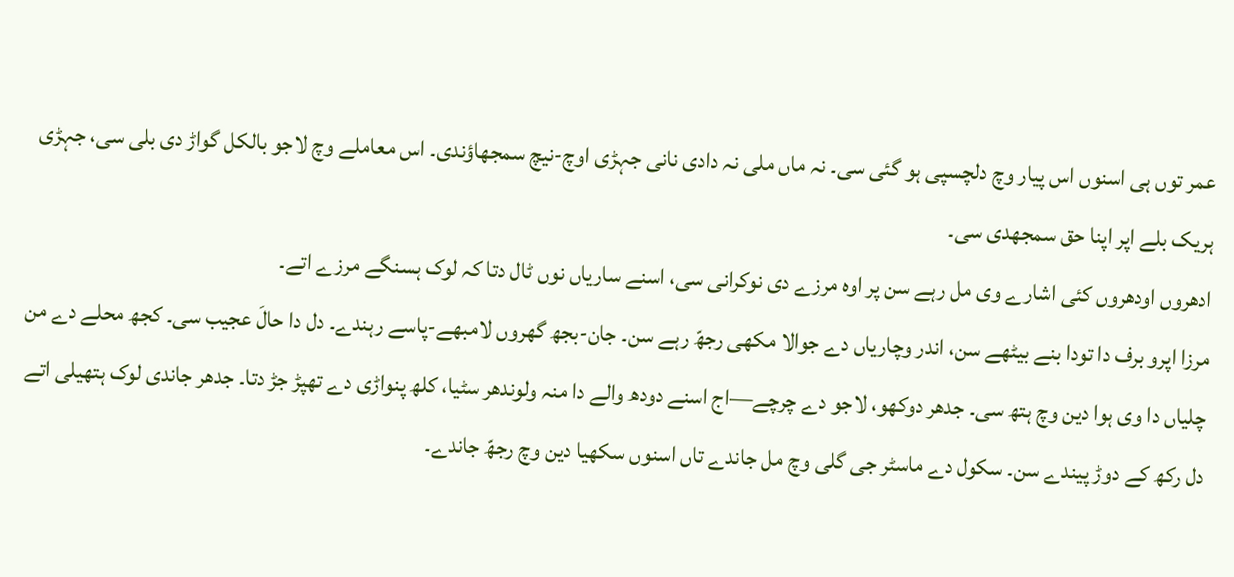عمر توں ہی اسنوں اس پیار وچ دلچسپی ہو گئی سی۔ نہ ماں ملی نہ دادی نانی جہڑی اوچ-نیچ سمجھاؤندی۔ اس معاملے وچ لاجو بالکل گواڑ دی بلی سی، جہڑی ہریک بلے اپر اپنا حق سمجھدی سی۔
ادھروں اودھروں کئی اشارے وی مل رہے سن پر اوہ مرزے دی نوکرانی سی، اسنے ساریاں نوں ٹال دتا کہ لوک ہسنگے مرزے اتے۔
مرزا اپرو برف دا تودا بنے بیٹھے سن، اندر وچاریاں دے جوالا مکھی رجھّ رہے سن۔ جان-بجھ گھروں لامبھے-پاسے رہندے۔ دل دا حالَ عجیب سی۔ کجھ محلے دے من چلیاں دا وی ہوا دین وچ ہتھ سی۔ جدھر دوکھو، لاجو دے چرچے—اج اسنے دودھ والے دا منہ ولوندھر سٹیا، کلھ پنواڑی دے تھپڑ جڑ دتا۔ جدھر جاندی لوک ہتھیلی اتے دل رکھ کے دوڑ پیندے سن۔ سکول دے ماسٹر جی گلی وچ مل جاندے تاں اسنوں سکھیا دین وچ رجھّ جاندے۔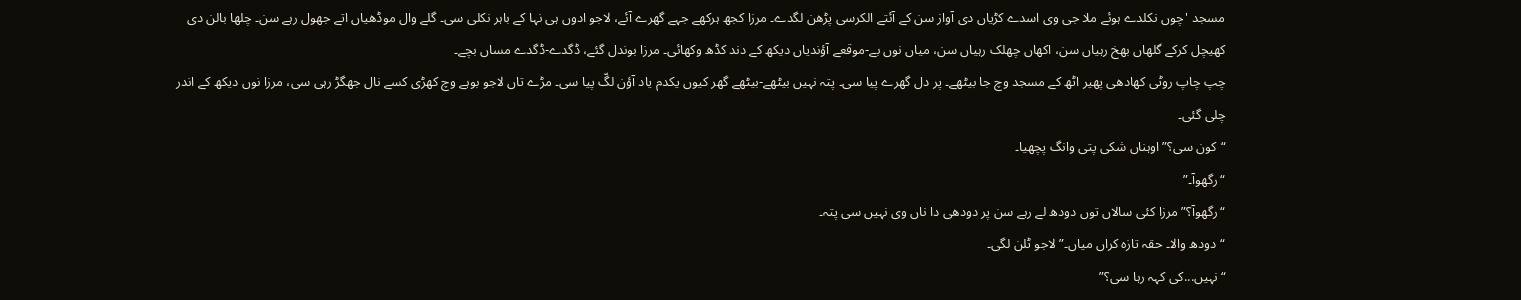مسجد 'چوں نکلدے ہوئے ملا جی وی اسدے کڑیاں دی آواز سن کے آئتے الکرسی پڑھن لگدے۔ مرزا کجھ ہرکھے جہے گھرے آئے، لاجو ادوں ہی نہا کے باہر نکلی سی۔ گلے وال موڈھیاں اتے جھول رہے سن۔ چلھا بالن دی کھیچل کرکے گلھاں بھخ رہیاں سن، اکھاں چھلک رہیاں سن، میاں نوں بے-موقعے آؤندیاں دیکھ کے دند کڈھ وکھائی۔ مرزا بوندل گئے، ڈگدے-ڈگدے مساں بچے۔
چپ چاپ روٹی کھادھی پھیر اٹھ کے مسجد وچ جا بیٹھے۔ پر دل گھرے پیا سی۔ پتہ نہیں بیٹھے-بیٹھے گھر کیوں یکدم یاد آؤن لگّ پیا سی۔ مڑے تاں لاجو بوہے وچ کھڑی کسے نال جھگڑ رہی سی، مرزا نوں دیکھ کے اندر چلی گئی۔
“کون سی؟” اوہناں شکی پتی وانگ پچھیا۔
“رگھوآ۔”
“رگھوآ؟” مرزا کئی سالاں توں دودھ لے رہے سن پر دودھی دا ناں وی نہیں سی پتہ۔
“دودھ والا۔ حقہ تازہ کراں میاں۔” لاجو ٹلن لگی۔
“نہیں...کی کہہ رہا سی؟”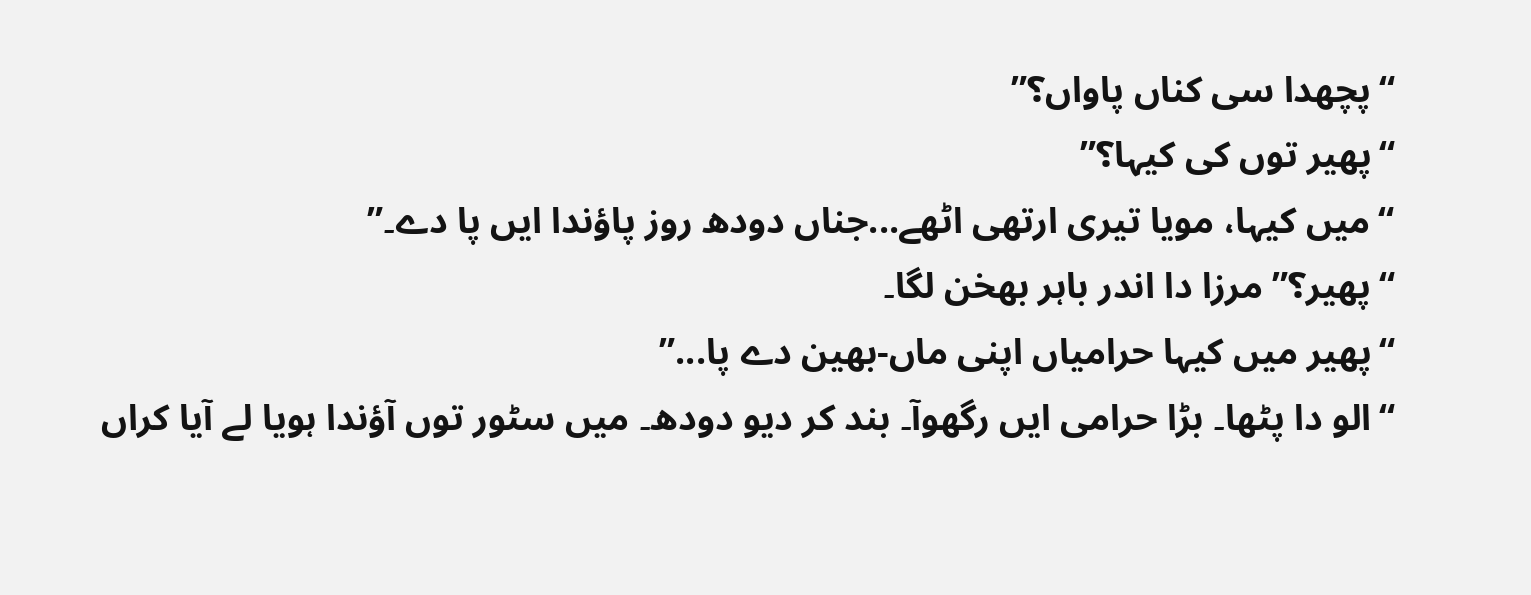“پچھدا سی کناں پاواں؟”
“پھیر توں کی کیہا؟”
“میں کیہا، مویا تیری ارتھی اٹھے...جناں دودھ روز پاؤندا ایں پا دے۔”
“پھیر؟” مرزا دا اندر باہر بھخن لگا۔
“پھیر میں کیہا حرامیاں اپنی ماں-بھین دے پا...”
“الو دا پٹھا۔ بڑا حرامی ایں رگھوآ۔ بند کر دیو دودھ۔ میں سٹور توں آؤندا ہویا لے آیا کراں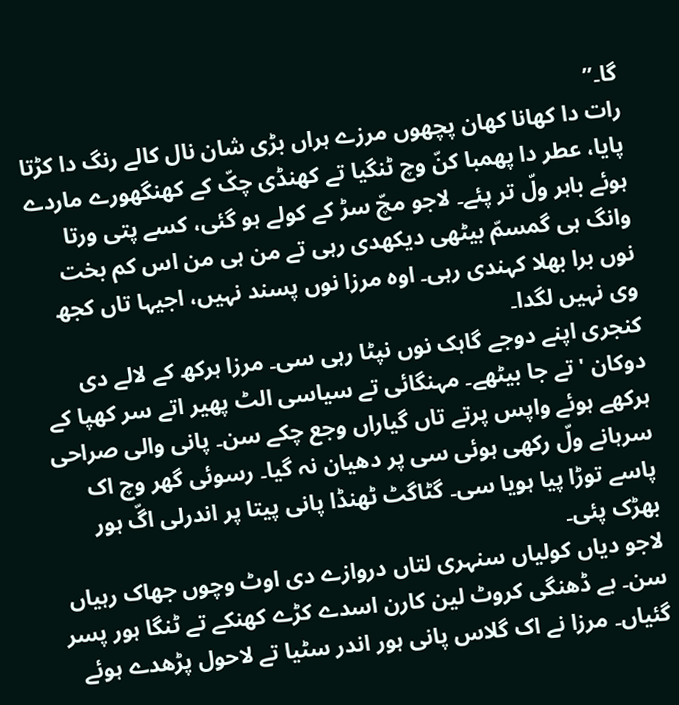گا۔”
رات دا کھانا کھان پچھوں مرزے ہراں بڑی شان نال کالے رنگ دا کڑتا پایا، عطر دا پھمبا کنّ وچ ٹنگیا تے کھنڈی چکّ کے کھنگھورے ماردے ہوئے باہر ولّ تر پئے۔ لاجو مچّ سڑ کے کولے ہو گئی، کسے پتی ورتا وانگ ہی گمسمّ بیٹھی دیکھدی رہی تے من ہی من اس کم بخت نوں برا بھلا کہندی رہی۔ اوہ مرزا نوں پسند نہیں، اجیہا تاں کجھ وی نہیں لگدا۔
کنجری اپنے دوجے گاہک نوں نپٹا رہی سی۔ مرزا ہرکھ کے لالے دی دوکان 'تے جا بیٹھے۔ مہنگائی تے سیاسی الٹ پھیر اتے سر کھپا کے ہرکھے ہوئے واپس پرتے تاں گیاراں وجع چکے سن۔ پانی والی صراحی سرہانے ولّ رکھی ہوئی سی پر دھیان نہ گیا۔ رسوئی گھر وچ اک پاسے توڑا پیا ہویا سی۔ گٹاگٹ ٹھنڈا پانی پیتا پر اندرلی اگّ ہور بھڑک پئی۔
لاجو دیاں کولیاں سنہری لتاں دروازے دی اوٹ وچوں جھاک رہیاں سن۔ بے ڈھنگی کروٹ لین کارن اسدے کڑے کھنکے تے ٹنگا ہور پسر گئیاں۔ مرزا نے اک گلاس پانی ہور اندر سٹیا تے لاحول پڑھدے ہوئے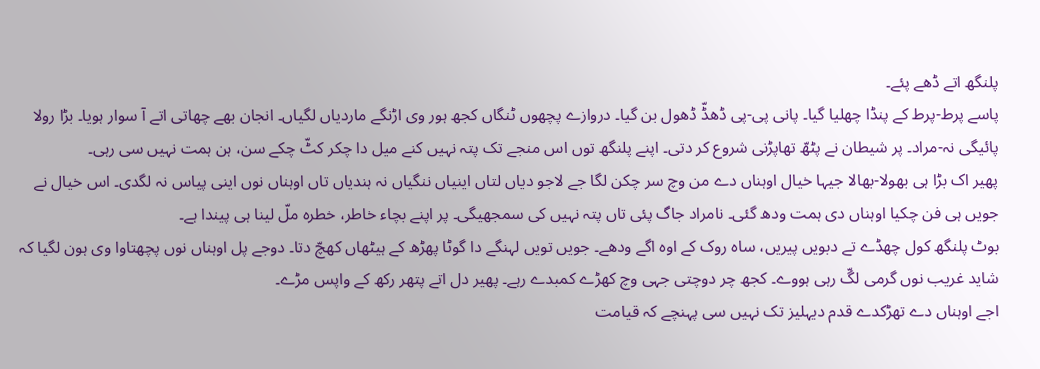پلنگھ اتے ڈھے پئے۔
پاسے پرط-پرط کے پنڈا چھلیا گیا۔ پانی پی-پی ڈھڈّ ڈھول بن گیا۔ دروازے پچھوں ٹنگاں کجھ ہور وی اڑنگے ماردیاں لگیاں۔ انجان بھے چھاتی اتے آ سوار ہویا۔ بڑا رولا پائیگی نہ-مراد۔ پر شیطان نے پٹھّ تھاپڑنی شروع کر دتی۔ اپنے پلنگھ توں اس منجے تک پتہ نہیں کنے میل دا چکر کٹّ چکے سن، ہن ہمت نہیں سی رہی۔
پھیر اک بڑا ہی بھولا-بھالا جیہا خیال اوہناں دے من وچ سر چکن لگا جے لاجو دیاں لتاں اینیاں ننگیاں نہ ہندیاں تاں اوہناں نوں اینی پیاس نہ لگدی۔ اس خیال نے جویں ہی فن چکیا اوہناں دی ہمت ودھ گئی۔ نامراد جاگ پئی تاں پتہ نہیں کی سمجھیگی۔ پر اپنے بچاء خاطر، خطرہ ملّ لینا ہی پیندا ہے۔
بوٹ پلنگھ کول چھڈے تے دبویں پیریں، ساہ روک کے اوہ اگے ودھے۔ جویں تویں لہنگے دا گوٹا پھڑھ کے ہیٹھاں کھچّ دتا۔ دوجے پل اوہناں نوں پچھتاوا وی ہون لگیا کہ شاید غریب نوں گرمی لگّ رہی ہووے۔ کجھ چر دوچتی جہی وچ کھڑے کمبدے رہے۔ پھیر دل اتے پتھر رکھ کے واپس مڑے۔
اجے اوہناں دے تھڑکدے قدم دیہلیز تک نہیں سی پہنچے کہ قیامت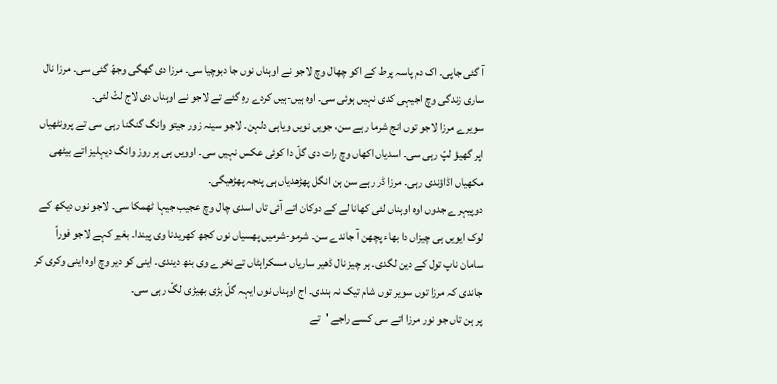آ گئی جاپی۔ اک دم پاسہ پرط کے اکو چھال وچ لاجو نے اوہناں نوں جا دبوچیا سی۔ مرزا دی گھگی وجھّ گئی سی۔ مرزا نال ساری زندگی وچ اجیہی کدی نہیں ہوئی سی۔ اوہ ہیں-ہیں کردے رہِ گئے تے لاجو نے اوہناں دی لاج لٹّ لئی۔
سویرے مرزا لاجو توں انج شرما رہے سن، جویں نویں ویاہی دلہن۔ لاجو سینہ زور جیتو وانگ گنگنا رہی سی تے پرونٹھیاں اپر گھیؤ لپّ رہی سی۔ اسدیاں اکھاں وچ رات دی گلّ دا کوئی عکس نہیں سی۔ اوویں ہی ہر روز وانگ دیہلیز اتے بیٹھی مکھیاں اڈاؤندی رہی۔ مرزا ڈر رہے سن ہن انگل پھڑھدیاں ہی پنجہ پھڑھیگی۔
دوپیہرے جدوں اوہ اوہناں لئی کھانا لے کے دوکان اتے آئی تاں اسدی چال وچ عجیب جیہا ٹھمکا سی۔ لاجو نوں دیکھ کے لوک ایویں ہی چیزاں دا بھاء پچھن آ جاندے سن۔ شرمو-شرمیں پھسیاں نوں کجھ کھریدنا وی پیندا۔ بغیر کہے لاجو فوراً سامان ناپ تول کے دین لگدی۔ ہر چیز نال ڈھیر ساریاں مسکراہٹاں تے نخرے وی بنھ دیندی۔ اینی کو دیر وچ اوہ اینی وکری کر جاندی کہ مرزا توں سویر توں شام تیک نہ ہندی۔ اج اوہناں نوں ایہہ گلّ بڑی بھیڑی لگّ رہی سی۔
پر ہن تاں جو نور مرزا اتے سی کسے راجے 'تے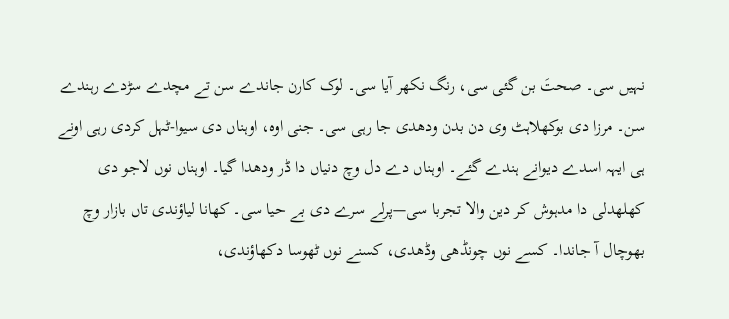نہیں سی۔ صحتَ بن گئی سی، رنگ نکھر آیا سی۔ لوک کارن جاندے سن تے مچدے سڑدے رہندے سن۔ مرزا دی بوکھلاہٹ وی دن بدن ودھدی جا رہی سی۔ جنی اوہ، اوہناں دی سیوا-ٹہل کردی رہی اونے ہی ایہہ اسدے دیوانے ہندے گئے۔ اوہناں دے دل وچ دنیاں دا ڈر ودھدا گیا۔ اوہناں نوں لاجو دی کھلھدلی دا مدہوش کر دین والا تجربا سی—پرلے سرے دی بے حیا سی۔ کھانا لیاؤندی تاں بازار وچ بھوچال آ جاندا۔ کسے نوں چونڈھی وڈھدی، کسنے نوں ٹھوسا دکھاؤندی،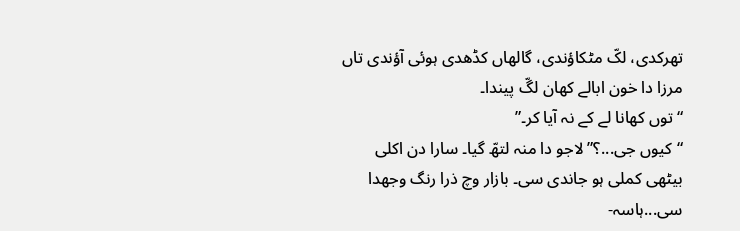تھرکدی، لکّ مٹکاؤندی، گالھاں کڈھدی ہوئی آؤندی تاں مرزا دا خون ابالے کھان لگّ پیندا۔
“توں کھانا لے کے نہ آیا کر۔”
“کیوں جی...؟” لاجو دا منہ لتھّ گیا۔ سارا دن اکلی بیٹھی کملی ہو جاندی سی۔ بازار وچ ذرا رنگ وجھدا سی...ہاسہ-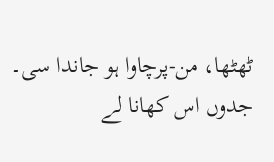ٹھٹھا، من-پرچاوا ہو جاندا سی۔
جدوں اس کھانا لے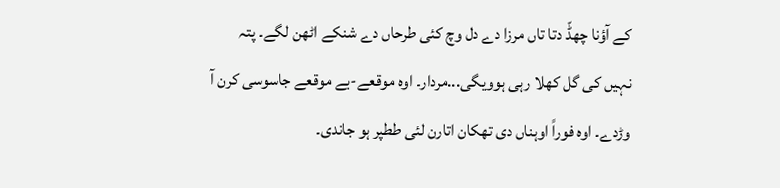کے آؤنا چھڈّ دتا تاں مرزا دے دل وچ کئی طرحاں دے شنکے اٹھن لگے۔ پتہ نہیں کی گل کھلا رہی ہوویگی...مردار۔ اوہ موقعے-بے موقعے جاسوسی کرن آ وڑدے۔ اوہ فوراً اوہناں دی تھکان اتارن لئی ططپر ہو جاندی۔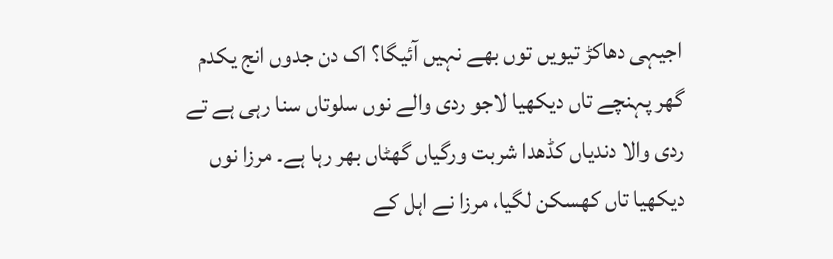اجیہی دھاکڑ تیویں توں بھے نہیں آئیگا؟ اک دن جدوں انج یکدم گھر پہنچے تاں دیکھیا لاجو ردی والے نوں سلوتاں سنا رہی ہے تے ردی والا دندیاں کڈھدا شربت ورگیاں گھٹاں بھر رہا ہے۔ مرزا نوں دیکھیا تاں کھسکن لگیا، مرزا نے اہل کے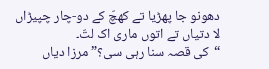دھونو جا پھڑیا تے کھچّ کے دو-چار چپیڑاں لا دتیاں تے اتوں ماری اک لتّ۔
“کی قصہ سنا رہی سی؟” مرزا دیاں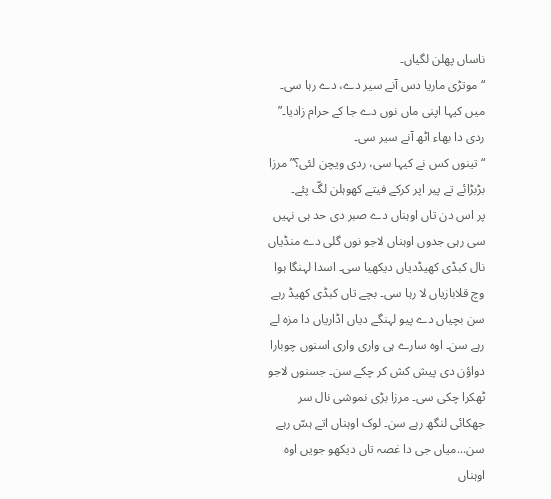ناساں پھلن لگیاں۔
“موتڑی ماریا دس آنے سیر دے، دے رہا سی۔ میں کیہا اپنی ماں نوں دے جا کے حرام زادیا۔” ردی دا بھاء اٹھ آنے سیر سی۔
“تینوں کس نے کیہا سی، ردی ویچن لئی؟” مرزا بڑبڑائے تے پیر اپر کرکے فیتے کھوہلن لگّ پئے۔
پر اس دن تاں اوہناں دے صبر دی حد ہی نہیں سی رہی جدوں اوہناں لاجو نوں گلی دے منڈیاں نال کبڈی کھیڈدیاں دیکھیا سی۔ اسدا لہنگا ہوا وچ قلابازیاں لا رہا سی۔ بچے تاں کبڈی کھیڈ رہے سن بچیاں دے پیو لہنگے دیاں اڈاریاں دا مزہ لے رہے سن۔ اوہ سارے ہی واری واری اسنوں چوبارا دواؤن دی پیش کش کر چکے سن۔ جسنوں لاجو ٹھکرا چکی سی۔ مرزا بڑی نموشی نال سر جھکائی لنگھ رہے سن۔ لوک اوہناں اتے ہسّ رہے سن...میاں جی دا غصہ تاں دیکھو جویں اوہ اوہناں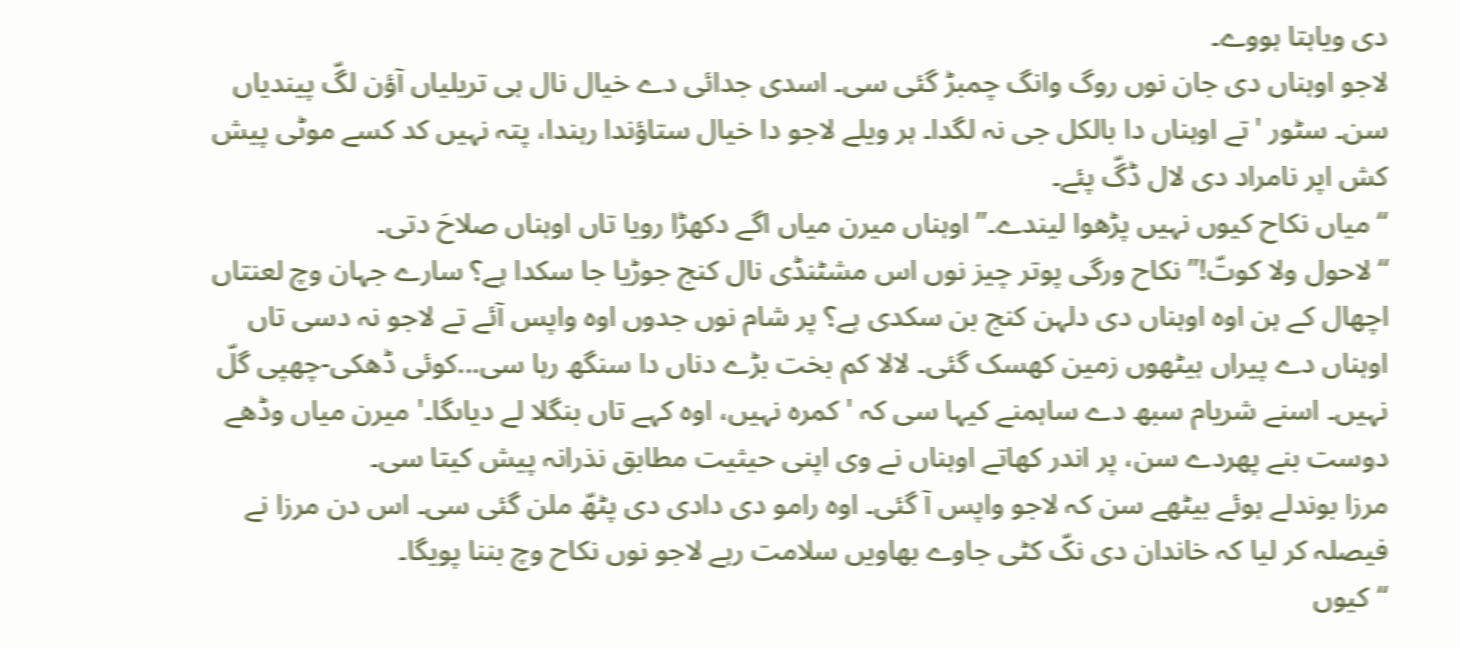دی ویاہتا ہووے۔
لاجو اوہناں دی جان نوں روگ وانگ چمبڑ گئی سی۔ اسدی جدائی دے خیال نال ہی تریلیاں آؤن لگّ پیندیاں سن۔ سٹور 'تے اوہناں دا بالکل جی نہ لگدا۔ ہر ویلے لاجو دا خیال ستاؤندا رہندا، پتہ نہیں کد کسے موٹی پیش کش اپر نامراد دی لال ڈگّ پئے۔
“میاں نکاح کیوں نہیں پڑھوا لیندے۔” اوہناں میرن میاں اگے دکھڑا رویا تاں اوہناں صلاحَ دتی۔
“لاحول ولا کوتّ!” نکاح ورگی پوتر چیز نوں اس مشٹنڈی نال کنج جوڑیا جا سکدا ہے؟ سارے جہان وچ لعنتاں اچھال کے ہن اوہ اوہناں دی دلہن کنج بن سکدی ہے؟ پر شام نوں جدوں اوہ واپس آئے تے لاجو نہ دسی تاں اوہناں دے پیراں ہیٹھوں زمین کھسک گئی۔ لالا کم بخت بڑے دناں دا سنگھ رہا سی...کوئی ڈھکی-چھپی گلّ نہیں۔ اسنے شریام سبھ دے ساہمنے کیہا سی کہ 'کمرہ نہیں، اوہ کہے تاں بنگلا لے دیاںگا۔' میرن میاں وڈھے دوست بنے پھردے سن، پر اندر کھاتے اوہناں نے وی اپنی حیثیت مطابق نذرانہ پیش کیتا سی۔
مرزا بوندلے ہوئے بیٹھے سن کہ لاجو واپس آ گئی۔ اوہ رامو دی دادی دی پٹھّ ملن گئی سی۔ اس دن مرزا نے فیصلہ کر لیا کہ خاندان دی نکّ کٹی جاوے بھاویں سلامت رہے لاجو نوں نکاح وچ بننا پویگا۔
“کیوں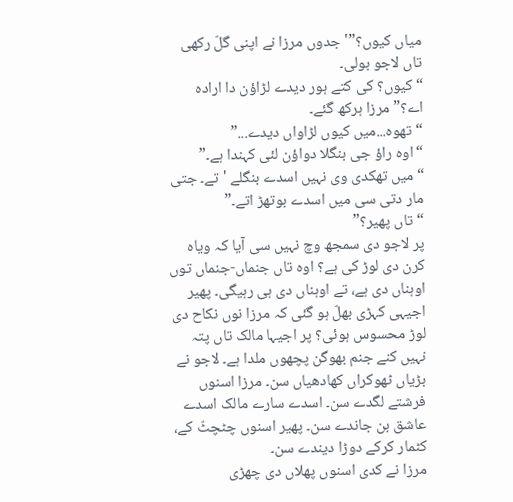میاں کیوں؟”' جدوں مرزا نے اپنی گلّ رکھی تاں لاجو بولی۔
“کیوں؟ کی کتے ہور دیدے لڑاؤن دا ارادہ اے؟” مرزا ہرکھ گئے۔
“تھوہ...میں کیوں لڑاواں دیدے...”
“اوہ راؤ جی بنگلا دواؤن لئی کہندا ہے۔”
“میں تھکدی وی نہیں اسدے بنگلے 'تے۔ جتی مار دتی سی میں اسدے بوتھڑ اتے۔”
“تاں پھیر؟”
پر لاجو دی سمجھ وچ نہیں سی آیا کہ ویاہ کرن دی لوڑ کی ہے؟ اوہ تاں جنماں-جنماں توں اوہناں دی ہے، تے اوہناں دی ہی رہیگی۔ پھیر اجیہی کہڑی بھلّ ہو گئی کہ مرزا نوں نکاح دی لوڑ محسوس ہوئی؟ پر اجیہا مالک تاں پتہ نہیں کنے جنم بھوگن پچھوں ملدا ہے۔ لاجو نے بڑیاں ٹھوکراں کھادھیاں سن۔ مرزا اسنوں فرشتے لگدے سن۔ اسدے سارے مالک اسدے عاشق بن جاندے سن۔ پھیر اسنوں چٹچٹّ کے، کٹمار کرکے دوڑا دیندے سن۔
مرزا نے کدی اسنوں پھلاں دی چھڑی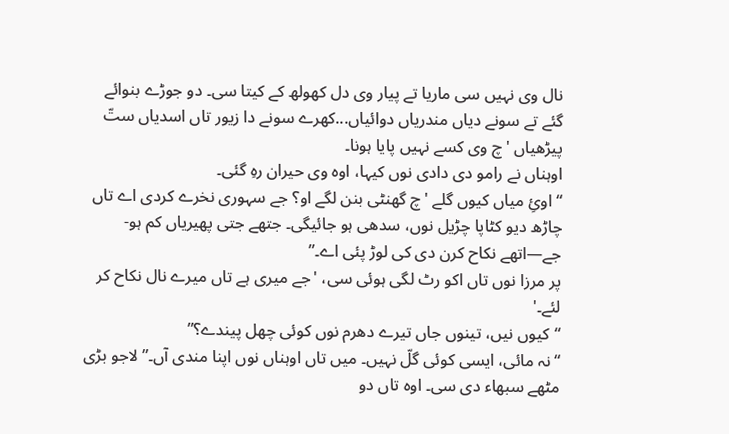نال وی نہیں سی ماریا تے پیار وی دل کھولھ کے کیتا سی۔ دو جوڑے بنوائے گئے تے سونے دیاں مندریاں دوائیاں...کھرے سونے دا زیور تاں اسدیاں ستّ پیڑھیاں 'چ وی کسے نہیں پایا ہونا۔
اوہناں نے رامو دی دادی نوں کیہا، اوہ وی حیران رہِ گئی۔
“اوئِ میاں کیوں گلے 'چ گھنٹی بنن لگے او؟ جے سہوری نخرے کردی اے تاں چاڑھ دیو کٹاپا چڑیل نوں، سدھی ہو جائیگی۔ جتھے جتی پھیریاں کم ہو-جے—اتھے نکاح کرن دی کی لوڑ پئی اے۔”
پر مرزا نوں تاں اکو رٹ لگی ہوئی سی، 'جے میری ہے تاں میرے نال نکاح کر لئے۔'
“کیوں نیں، تینوں جاں تیرے دھرم نوں کوئی چھل پیندے؟”
“نہ مائی، ایسی کوئی گلّ نہیں۔ میں تاں اوہناں نوں اپنا مندی آں۔” لاجو بڑی مٹھے سبھاء دی سی۔ اوہ تاں دو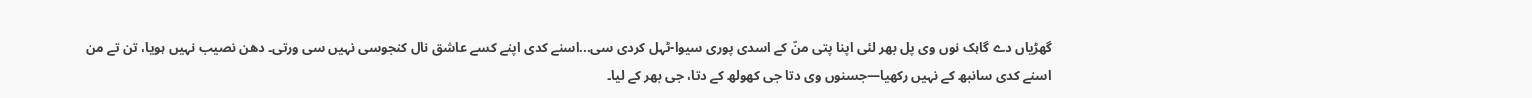گھڑیاں دے گاہک نوں وی پل بھر لئی اپنا پتی منّ کے اسدی پوری سیوا-ٹہل کردی سی...اسنے کدی اپنے کسے عاشق نال کنجوسی نہیں سی ورتی۔ دھن نصیب نہیں ہویا، تن تے من اسنے کدی سانبھ کے نہیں رکھیا—جسنوں وی دتا جی کھولھ کے دتا، جی بھر کے لیا۔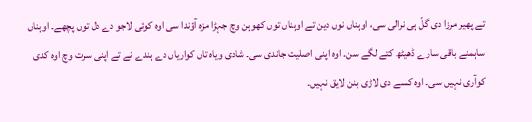تے پھیر مرزا دی گلّ ہی نرالی سی، اوہناں نوں دین تے اوہناں توں کھوہن وچ جہڑا مزہ آؤندا سی اوہ کوئی لاجو دے دل توں پچھے۔ اوہناں ساہمنے باقی سارے ڈھیٹھ کتے لگے سن۔ اوہ اپنی اصلیت جاندی سی۔ شادی ویاہ تاں کواریاں دے ہندے نے تے اپنی سرت وچ اوہ کدی کوآری نہیں سی۔ اوہ کسے دی لاڑی بنن لایق نہیں۔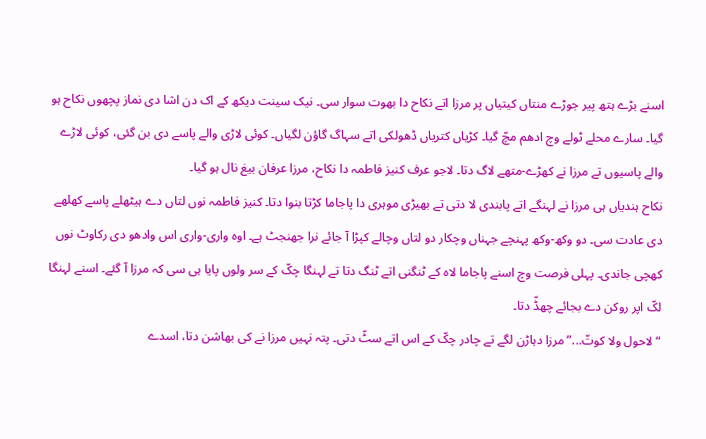اسنے بڑے ہتھ پیر جوڑے منتاں کیتیاں پر مرزا اتے نکاح دا بھوت سوار سی۔ نیک سینت دیکھ کے اک دن اشا دی نماز پچھوں نکاح ہو گیا۔ سارے محلے ٹولے وچ ادھم مچّ گیا۔ کڑیاں کتریاں ڈھولکی اتے سہاگ گاؤن لگیاں۔ کوئی لاڑی والے پاسے دی بن گئی، کوئی لاڑے والے پاسیوں تے مرزا نے کھڑے-متھے لاگ دتا۔ لاجو عرف کنیز فاطمہ دا نکاح، مرزا عرفان بیغ نال ہو گیا۔
نکاح ہندیاں ہی مرزا نے لہنگے اتے پابندی لا دتی تے بھیڑی موہری دا پاجاما کڑتا بنوا دتا۔ کنیز فاطمہ نوں لتاں دے ہیٹھلے پاسے کھلھے دی عادت سی۔ دو وکھ-وکھ پہنچے جہناں وچکار دو لتاں وچالے کپڑا آ جائے نرا جھنجٹ ہے۔ اوہ واری-واری اس وادھو دی رکاوٹ نوں کھچی جاندی۔ پہلی فرصت وچ اسنے پاجاما لاہ کے ٹنگنی اتے ٹنگ دتا تے لہنگا چکّ کے سر ولوں پایا ہی سی کہ مرزا آ گئے۔ اسنے لہنگا لکّ اپر روکن دے بجائے چھڈّ دتا۔
“لاحول ولا کوتّ...” مرزا دہاڑن لگے تے چادر چکّ کے اس اتے سٹّ دتی۔ پتہ نہیں مرزا نے کی بھاشن دتا، اسدے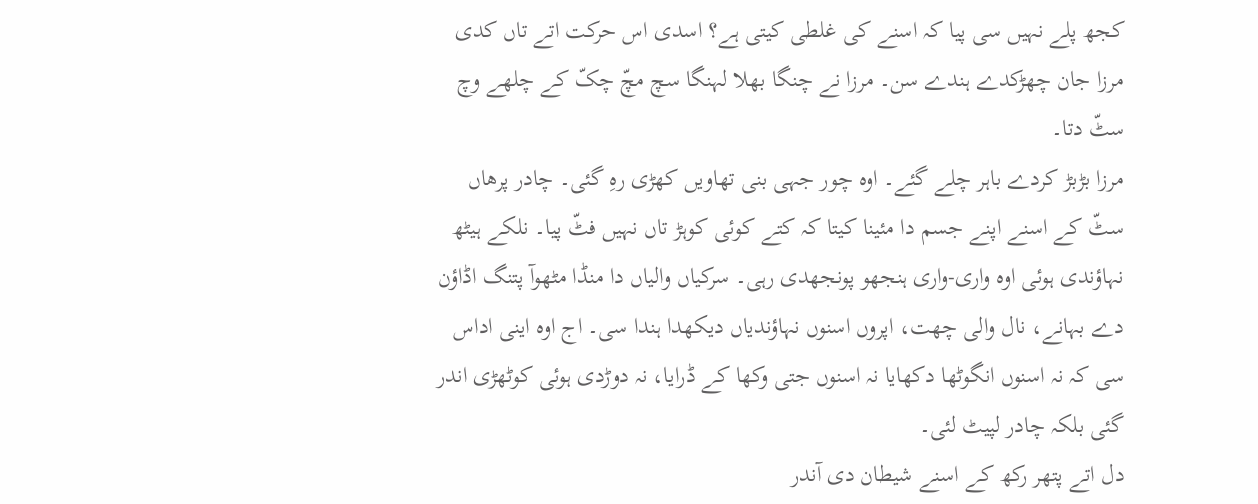کجھ پلے نہیں سی پیا کہ اسنے کی غلطی کیتی ہے؟ اسدی اس حرکت اتے تاں کدی مرزا جان چھڑکدے ہندے سن۔ مرزا نے چنگا بھلا لہنگا سچ مچّ چکّ کے چلھے وچ سٹّ دتا۔
مرزا بڑبڑ کردے باہر چلے گئے۔ اوہ چور جہی بنی تھاویں کھڑی رہِ گئی۔ چادر پرھاں سٹّ کے اسنے اپنے جسم دا مئینا کیتا کہ کتے کوئی کوہڑ تاں نہیں فٹّ پیا۔ نلکے ہیٹھ نہاؤندی ہوئی اوہ واری-واری ہنجھو پونجھدی رہی۔ سرکیاں والیاں دا منڈا مٹھوآ پتنگ اڈاؤن دے بہانے، نال والی چھت، اپروں اسنوں نہاؤندیاں دیکھدا ہندا سی۔ اج اوہ اینی اداس سی کہ نہ اسنوں انگوٹھا دکھایا نہ اسنوں جتی وکھا کے ڈرایا، نہ دوڑدی ہوئی کوٹھڑی اندر گئی بلکہ چادر لپیٹ لئی۔
دل اتے پتھر رکھ کے اسنے شیطان دی آندر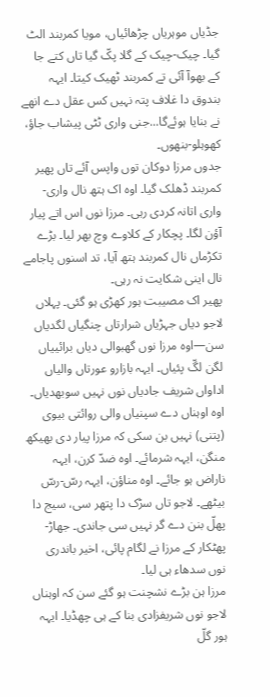جڈیاں موہریاں چڑھائیاں، مویا کمربند الٹ گیا۔ چیک-چیک کے گلا پکّ گیا تاں کتے جا کے بھوآ آئی تے کمربند ٹھیک کیتا۔ ایہہ بندوق دا غلاف پتہ نہیں کس عقل دے انھے نے بنایا ہوئےگا...جنی واری ٹٹی پیشاب جاؤ، کھوہلو-بنھوں۔
جدوں مرزا دوکان توں واپس آئے تاں پھیر کمربند ڈھلک گیا۔ اوہ اک ہتھ نال واری-واری اتانہ کردی رہی۔ مرزا نوں اس اتے پیار آؤن لگا۔ پچکار کے کلاوے وچ بھر لیا۔ بڑے تکڑماں نال کمربند ہتھ آیا، تد اسنوں پاجامے نال اینی شکایت نہ رہی۔
پھیر اک مصیبت ہور کھڑی ہو گئی۔ پہلاں لاجو دیاں جہڑیاں شرارتاں چنگیاں لگدیاں سن—اوہ مرزا نوں گھبوالی دیاں برائییاں لگن لگّ پئیاں۔ ایہہ بازارو عورتاں والیاں اداواں شریف جادیاں نوں نہیں سوبھدیاں۔ اوہ اوہناں دے سپنیاں والی روائتی بیوی (پتنی) نہیں بن سکی کہ مرزا پیار دی بھیکھ منگن، ایہہ شرمائے۔ اوہ ضدّ کرن، ایہہ ناراض ہو جائے۔ اوہ مناؤن، ایہہ رسّ-رسّ بیٹھے۔ لاجو تاں سڑک دا پتھر سی، سیج دا پھلّ بنن دے گر نہیں سی جاندی۔ جھاڑ-پھٹکار کے مرزا نے لگام پائی، اخیر باندری نوں سدھاء ہی لیا۔
مرزا ہن بڑے نشچنت ہو گئے سن کہ اوہناں لاجو نوں شریفزادی بنا کے ہی چھڈیا۔ ایہہ ہور گلّ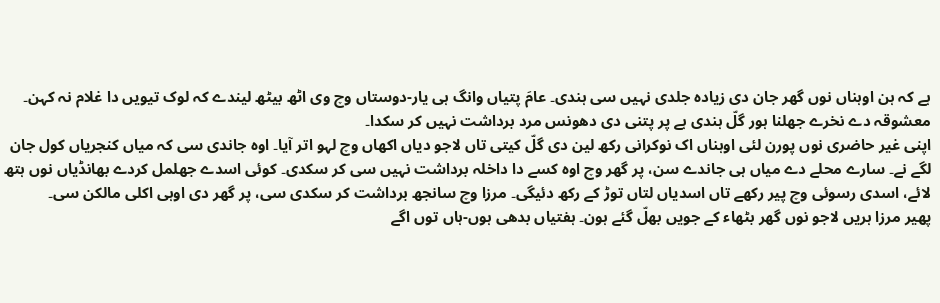ہے کہ ہن اوہناں نوں گھر جان دی زیادہ جلدی نہیں سی ہندی۔ عامَ پتیاں وانگ ہی یار-دوستاں وچ وی اٹھ بیٹھ لیندے کہ لوک تیویں دا غلام نہ کہن۔ معشوقہ دے نخرے جھلنا ہور گلّ ہندی ہے پر پتنی دی دھونس مرد برداشت نہیں کر سکدا۔
اپنی غیر حاضری نوں پورن لئی اوہناں اک نوکرانی رکھ لین دی گلّ کیتی تاں لاجو دیاں اکھاں وچ لہو اتر آیا۔ اوہ جاندی سی کہ میاں کنجریاں کول جان لگے نے۔ سارے محلے دے میاں ہی جاندے سن، پر گھر وچ اوہ کسے دا داخلہ برداشت نہیں سی کر سکدی۔ کوئی اسدے جھلمل کردے بھانڈیاں نوں ہتھ لائے، اسدی رسوئی وچ پیر رکھے تاں اسدیاں لتاں توڑ کے رکھ دئیگی۔ مرزا وچ سانجھ برداشت کر سکدی سی، پر گھر دی اوہی اکلی مالکن سی۔
پھیر مرزا ہریں لاجو نوں گھر بٹھاء کے جویں بھلّ گئے ہون۔ ہفتیاں بدھی ہوں-ہاں توں اگے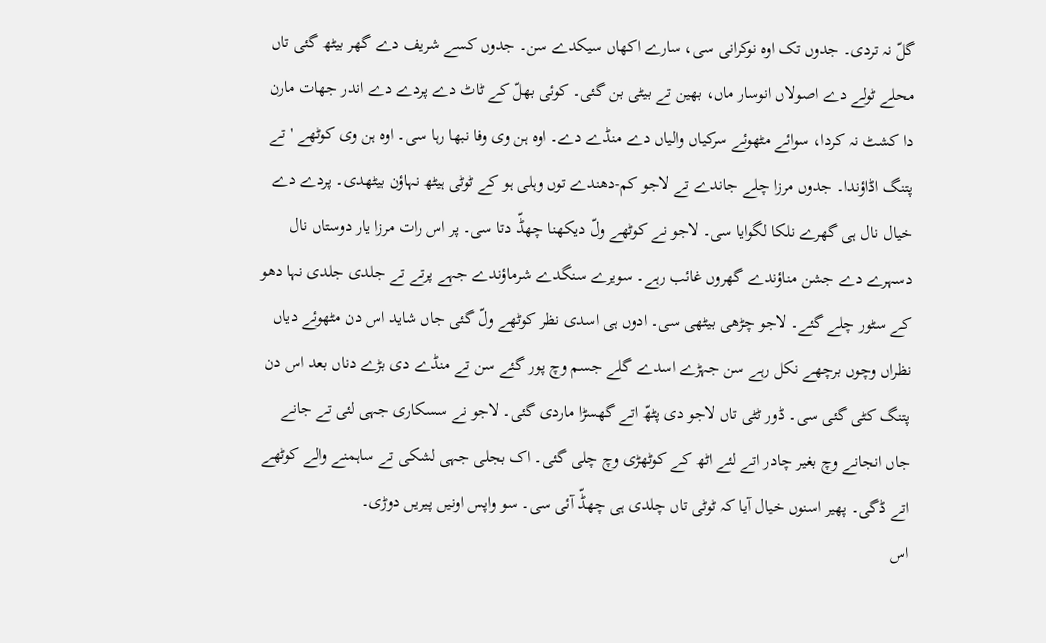گلّ نہ تردی۔ جدوں تک اوہ نوکرانی سی، سارے اکھاں سیکدے سن۔ جدوں کسے شریف دے گھر بیٹھ گئی تاں محلے ٹولے دے اصولاں انوسار ماں، بھین تے بیٹی بن گئی۔ کوئی بھلّ کے ٹاٹ دے پردے دے اندر جھات مارن دا کشٹ نہ کردا، سوائے مٹھوئے سرکیاں والیاں دے منڈے دے۔ اوہ ہن وی وفا نبھا رہا سی۔ اوہ ہن وی کوٹھے 'تے پتنگ اڈاؤندا۔ جدوں مرزا چلے جاندے تے لاجو کم-دھندے توں وہلی ہو کے ٹوٹی ہیٹھ نہاؤن بیٹھدی۔ پردے دے خیال نال ہی گھرے نلکا لگوایا سی۔ لاجو نے کوٹھے ولّ دیکھنا چھڈّ دتا سی۔ پر اس رات مرزا یار دوستاں نال دسہرے دے جشن مناؤندے گھروں غائب رہے۔ سویرے سنگدے شرماؤندے جہے پرتے تے جلدی جلدی نہا دھو کے سٹور چلے گئے۔ لاجو چڑھی بیٹھی سی۔ ادوں ہی اسدی نظر کوٹھے ولّ گئی جاں شاید اس دن مٹھوئے دیاں نظراں وچوں برچھے نکل رہے سن جہڑے اسدے گلے جسم وچ پور گئے سن تے منڈے دی بڑے دناں بعد اس دن پتنگ کٹی گئی سی۔ ڈور ٹٹی تاں لاجو دی پٹھّ اتے گھسڑا ماردی گئی۔ لاجو نے سسکاری جہی لئی تے جانے جاں انجانے وچ بغیر چادر اتے لئے اٹھ کے کوٹھڑی وچ چلی گئی۔ اک بجلی جہی لشکی تے ساہمنے والے کوٹھے اتے ڈگی۔ پھیر اسنوں خیال آیا کہ ٹوٹی تاں چلدی ہی چھڈّ آئی سی۔ سو واپس اونیں پیریں دوڑی۔
اس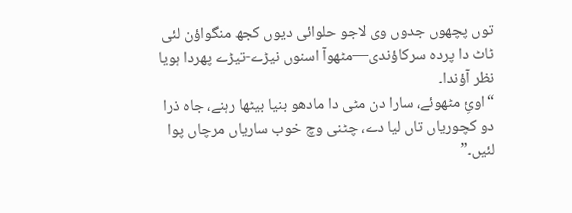توں پچھوں جدوں وی لاجو حلوائی دیوں کجھ منگواؤن لئی ٹاٹ دا پردہ سرکاؤندی—مٹھوآ اسنوں نیڑے-تیڑے پھردا ہویا نظر آؤندا۔
“اوئِ مٹھوئے، سارا دن مٹی دا مادھو بنیا بیٹھا رہنے، جاہ ذرا دو کچوریاں تاں لیا دے، چٹنی وچ خوب ساریاں مرچاں پوا لئیں۔”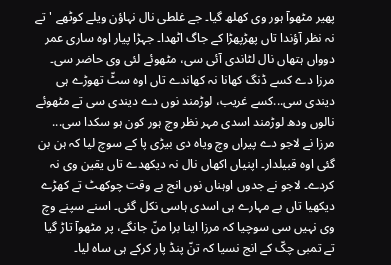پھیر مٹھوآ ہور وی کھلھ گیا۔ جے غلطی نال نہاؤن ویلے کوٹھے 'تے نہ نظر آؤندا تاں پھڑپھڑا کے جاگ اٹھدا۔ جہڑا پیار اوہ ساری عمر دوواں ہتھاں نال لٹاندی آئی سی، مٹھوئے لئی وی حاضر سی۔ مرزا دے کسے ڈنگ کھانا نہ کھاندے تاں اوہ سٹّ تھوڑے ہی دیندی سی...کسے غریب، لوڑمند نوں دے دیندی سی تے مٹھوئے نالوں ودھ لوڑمند اسدی مہر نظر وچ ہور کون ہو سکدا سی...
مرزا نے لاجو دے پیراں وچ ویاہ دی بیڑی پا کے سوچ لیا کہ ہن بن گئی اوہ قبیلدار۔ اپنیاں اکھاں نال نہ دیکھدے تاں یقین وی نہ کردے۔ لاجو نے جدوں اوہناں نوں انج بے وقت چوکھٹ تے کھڑے دیکھیا تاں بے مہارے ہی اسدی ہاسی نکل گئی۔ اسنے سپنے وچ وی نہیں سی سوچیا کہ مرزا اینا برا منّ جانگے، پر مٹھوآ تاڑ گیا تے تمبی چکّ کے انج نسیا کہ تنّ پنڈ پار کرکے ہی ساہ لیا۔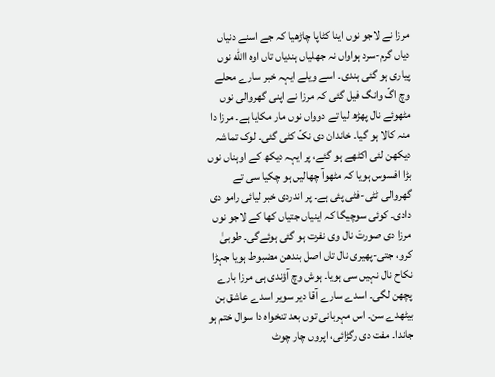مرزا نے لاجو نوں اینا کٹاپا چاڑھیا کہ جے اسنے دنیاں دیاں گرم-سرد ہواواں نہ جھلیاں ہندیاں تاں اوہ االله نوں پیاری ہو گئی ہندی۔ اسے ویلے ایہہ خبر سارے محلے وچ اگّ وانگ فیل گئی کہ مرزا نے اپنی گھروالی نوں مٹھوئے نال پھڑھ لیا تے دوواں نوں مار مکایا ہے۔ مرزا دا منہ کالا ہو گیا۔ خاندان دی نکّ کٹی گئی۔ لوک تماشہ دیکھن لئی اکٹھے ہو گئے، پر ایہہ دیکھ کے اوہناں نوں بڑا افسوس ہویا کہ مٹھوآ چھالیں ہو چکیا سی تے گھروالی ٹٹی-فٹی پئی ہے۔ پر اندردی خبر لیائی رامو دی دادی۔ کوئی سوچیگا کہ اینیاں جتیاں کھا کے لاجو نوں مرزا دی صورتَ نال وی نفرت ہو گئی ہوئےگی۔ طوبیٰ کرو، جتی-پھیری نال تاں اصل بندھن مضبوط ہویا جہڑا نکاح نال نہیں سی ہویا۔ ہوش وچ آؤندی ہی مرزا بارے پچھن لگی۔ اسدے سارے آقا دیر سویر اسدے عاشق بن بیٹھدے سن۔ اس مہربانی توں بعد تنخواہ دا سوال ختم ہو جاندا۔ مفت دی رگڑائی، اپروں چار چوٹ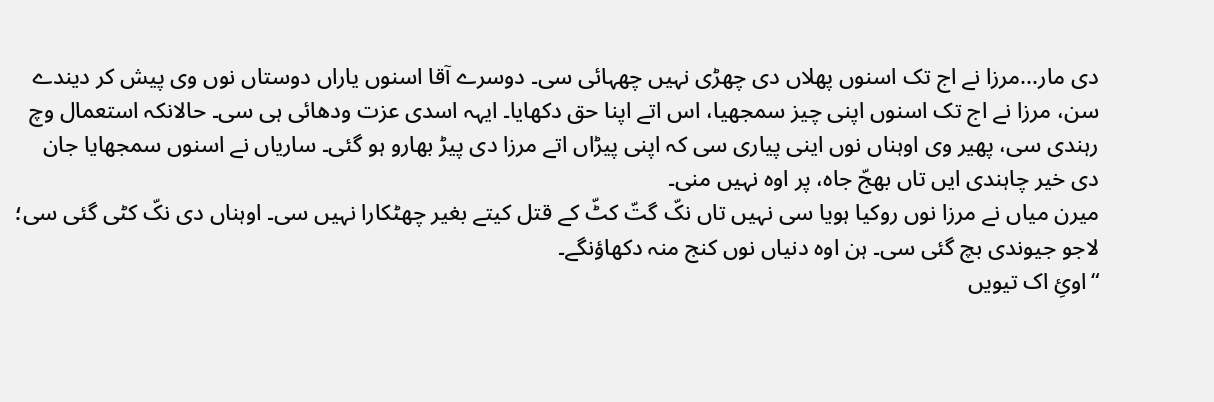دی مار...مرزا نے اج تک اسنوں پھلاں دی چھڑی نہیں چھہائی سی۔ دوسرے آقا اسنوں یاراں دوستاں نوں وی پیش کر دیندے سن، مرزا نے اج تک اسنوں اپنی چیز سمجھیا، اس اتے اپنا حق دکھایا۔ ایہہ اسدی عزت ودھائی ہی سی۔ حالانکہ استعمال وچ رہندی سی، پھیر وی اوہناں نوں اینی پیاری سی کہ اپنی پیڑاں اتے مرزا دی پیڑ بھارو ہو گئی۔ ساریاں نے اسنوں سمجھایا جان دی خیر چاہندی ایں تاں بھجّ جاہ، پر اوہ نہیں منی۔
میرن میاں نے مرزا نوں روکیا ہویا سی نہیں تاں نکّ گتّ کٹّ کے قتل کیتے بغیر چھٹکارا نہیں سی۔ اوہناں دی نکّ کٹی گئی سی؛ لاجو جیوندی بچ گئی سی۔ ہن اوہ دنیاں نوں کنج منہ دکھاؤنگے۔
“اوئِ اک تیویں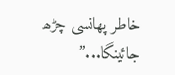خاطر پھانسی چڑھ جائینگا...”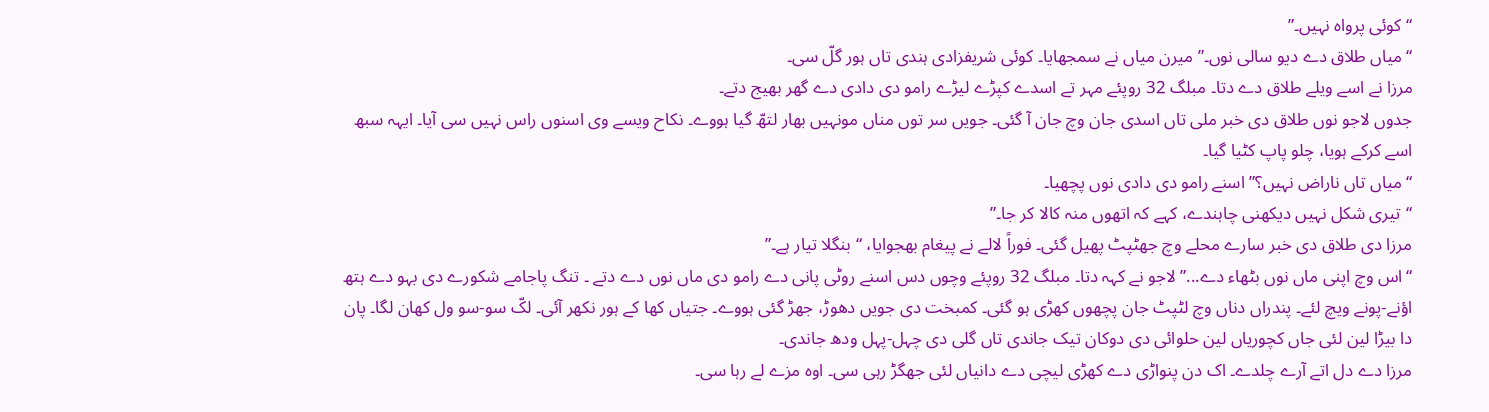“کوئی پرواہ نہیں۔”
“میاں طلاق دے دیو سالی نوں۔” میرن میاں نے سمجھایا۔ کوئی شریفزادی ہندی تاں ہور گلّ سی۔
مرزا نے اسے ویلے طلاق دے دتا۔ مبلگ 32 روپئے مہر تے اسدے کپڑے لیڑے رامو دی دادی دے گھر بھیج دتے۔
جدوں لاجو نوں طلاق دی خبر ملی تاں اسدی جان وچ جان آ گئی۔ جویں سر توں مناں مونہیں بھار لتھّ گیا ہووے۔ نکاح ویسے وی اسنوں راس نہیں سی آیا۔ ایہہ سبھ اسے کرکے ہویا، چلو پاپ کٹیا گیا۔
“میاں تاں ناراض نہیں؟” اسنے رامو دی دادی نوں پچھیا۔
“تیری شکل نہیں دیکھنی چاہندے، کہے کہ اتھوں منہ کالا کر جا۔”
مرزا دی طلاق دی خبر سارے محلے وچ جھٹپٹ پھیل گئی۔ فوراً لالے نے پیغام بھجوایا، “بنگلا تیار ہے۔”
“اس وچ اپنی ماں نوں بٹھاء دے...” لاجو نے کہہ دتا۔ مبلگ 32 روپئے وچوں دس اسنے روٹی پانی دے رامو دی ماں نوں دے دتے ۔ تنگ پاجامے شکورے دی بہو دے ہتھ اؤنے-پونے ویچ لئے۔ پندراں دناں وچ لٹپٹ جان پچھوں کھڑی ہو گئی۔ کمبخت دی جویں دھوڑ، جھڑ گئی ہووے۔ جتیاں کھا کے ہور نکھر آئی۔ لکّ سو-سو ول کھان لگا۔ پان دا بیڑا لین لئی جاں کچوریاں لین حلوائی دی دوکان تیک جاندی تاں گلی دی چہل-پہل ودھ جاندی۔
مرزا دے دل اتے آرے چلدے۔ اک دن پنواڑی دے کھڑی لیچی دے دانیاں لئی جھگڑ رہی سی۔ اوہ مزے لے رہا سی۔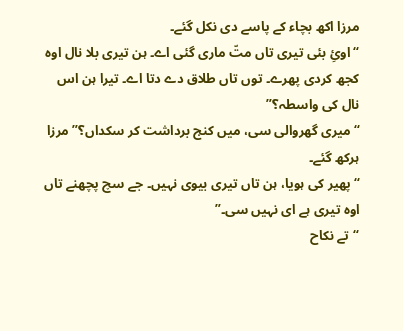مرزا اکھ بچاء کے پاسے دی نکل گئے۔
“اوئِ بئی تیری تاں متّ ماری گئی اے۔ ہن تیری بلا نال اوہ کجھ کردی پھرے۔ توں تاں طلاق دے دتا اے۔ تیرا ہن اس نال کی واسطہ؟”
“میری گھروالی سی، میں کنج برداشت کر سکداں؟” مرزا ہرکھ گئے۔
“پھیر کی ہویا، ہن تاں تیری بیوی نہیں۔ جے سچ پچھنے تاں اوہ تیری ہے ای نہیں سی۔”
“تے نکاح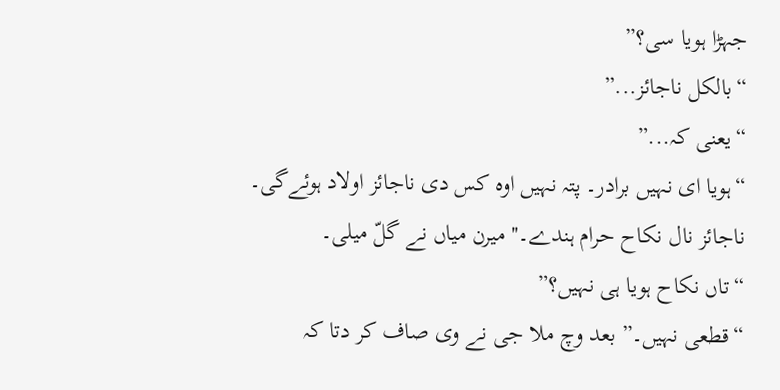جہڑا ہویا سی؟”
“بالکل ناجائز...”
“یعنی کہ...”
“ہویا ای نہیں برادر۔ پتہ نہیں اوہ کس دی ناجائز اولاد ہوئےگی۔ ناجائز نال نکاح حرام ہندے۔'' میرن میاں نے گلّ میلی۔
“تاں نکاح ہویا ہی نہیں؟”
“قطعی نہیں۔” بعد وچ ملا جی نے وی صاف کر دتا کہ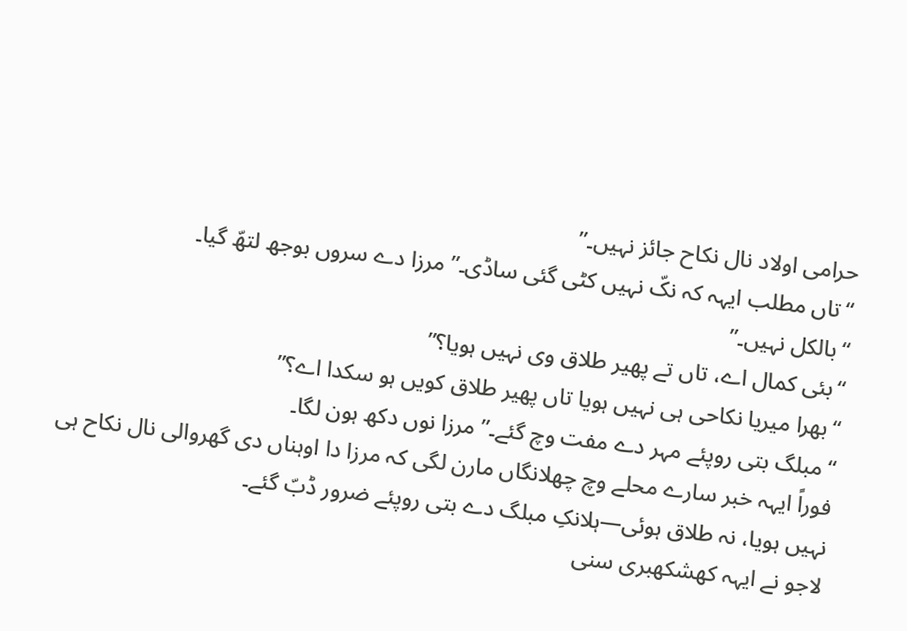حرامی اولاد نال نکاح جائز نہیں۔”
“تاں مطلب ایہہ کہ نکّ نہیں کٹی گئی ساڈی۔” مرزا دے سروں بوجھ لتھّ گیا۔
“بالکل نہیں۔”
“بئی کمال اے، تاں تے پھیر طلاق وی نہیں ہویا؟”
“بھرا میریا نکاحی ہی نہیں ہویا تاں پھیر طلاق کویں ہو سکدا اے؟”
“مبلگ بتی روپئے مہر دے مفت وچ گئے۔” مرزا نوں دکھ ہون لگا۔
فوراً ایہہ خبر سارے محلے وچ چھلانگاں مارن لگی کہ مرزا دا اوہناں دی گھروالی نال نکاح ہی نہیں ہویا، نہ طلاق ہوئی—ہلانکِ مبلگ دے بتی روپئے ضرور ڈبّ گئے۔
لاجو نے ایہہ کھشکھبری سنی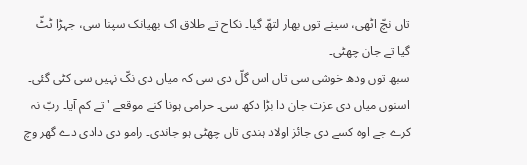تاں نچّ اٹھی، سینے توں بھار لتھّ گیا۔ نکاح تے طلاق اک بھیانک سپنا سی، جہڑا ٹٹّ گیا تے جان چھٹی۔
سبھ توں ودھ خوشی سی تاں اس گلّ دی سی کہ میاں دی نکّ نہیں سی کٹی گئی۔ اسنوں میاں دی عزت جان دا بڑا دکھ سی۔ حرامی ہونا کنے موقعے 'تے کم آیا۔ ربّ نہ کرے جے اوہ کسے دی جائز اولاد ہندی تاں چھٹی ہو جاندی۔ رامو دی دادی دے گھر وچ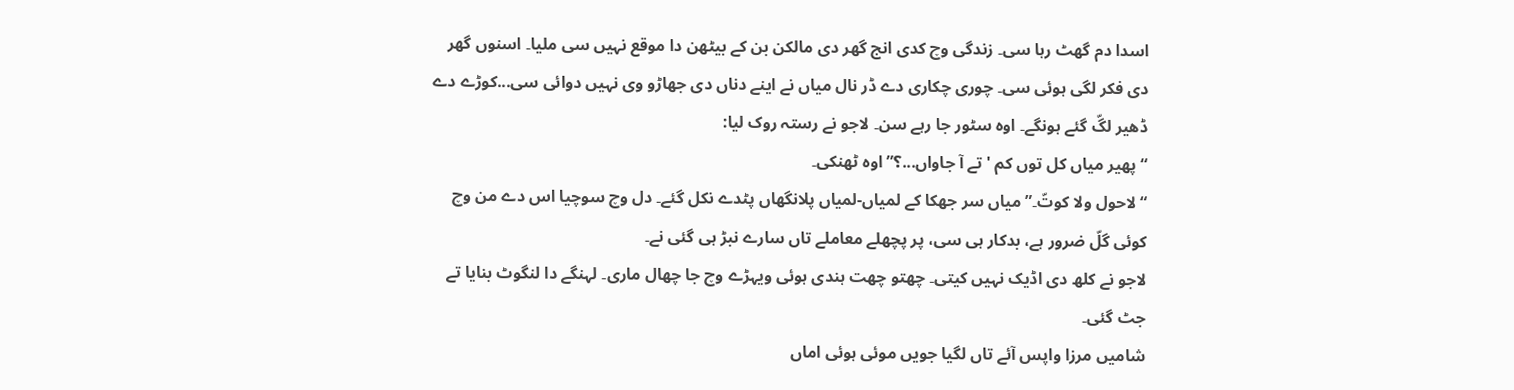اسدا دم گھٹ رہا سی۔ زندگی وچ کدی انج گھر دی مالکن بن کے بیٹھن دا موقع نہیں سی ملیا۔ اسنوں گھر دی فکر لگی ہوئی سی۔ چوری چکاری دے ڈر نال میاں نے اینے دناں دی جھاڑو وی نہیں دوائی سی...کوڑے دے ڈھیر لگّ گئے ہونگے۔ اوہ سٹور جا رہے سن۔ لاجو نے رستہ روک لیا:
“پھیر میاں کل توں کم 'تے آ جاواں...؟” اوہ ٹھنکی۔
“لاحول ولا کوتّ۔” میاں سر جھکا کے لمیاں-لمیاں پلانگھاں پٹدے نکل گئے۔ دل وچ سوچیا اس دے من وچ کوئی گلّ ضرور ہے، بدکار ہی سی، پر پچھلے معاملے تاں سارے نبڑ ہی گئی نے۔
لاجو نے کلھ دی اڈیک نہیں کیتی۔ چھتو چھت ہندی ہوئی ویہڑے وچ جا چھال ماری۔ لہنگے دا لنگوٹ بنایا تے جٹ گئی۔
شامیں مرزا واپس آئے تاں لگیا جویں موئی ہوئی اماں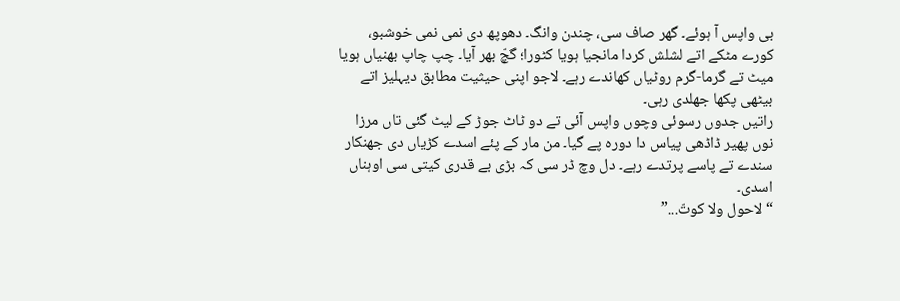بی واپس آ ہوئے۔ گھر صاف سی، چندن وانگ۔ دھوپھ دی نمی نمی خوشبو، کورے مٹکے اتے لشلش کردا مانجیا ہویا کٹورا؛ گچّ بھر آیا۔ چپ چاپ بھنیاں ہویا میٹ تے گرما-گرم روٹیاں کھاندے رہے۔ لاجو اپنی حیثیت مطابق دیہلیز اتے بیٹھی پکھا جھلدی رہی۔
راتیں جدوں رسوئی وچوں واپس آئی تے دو ٹاٹ جوڑ کے لیٹ گئی تاں مرزا نوں پھیر ڈاڈھی پیاس دا دورہ پے گیا۔ من مار کے پئے اسدے کڑیاں دی جھنکار سندے تے پاسے پرتدے رہے۔ دل وچ ڈر سی کہ بڑی بے قدری کیتی سی اوہناں اسدی۔
“لاحول ولا کوتّ...”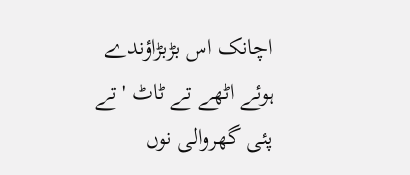اچانک اس بڑبڑاؤندے ہوئے اٹھے تے ٹاٹ 'تے پئی گھروالی نوں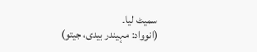سمیٹ لیا۔
(انوواد: مہیندر بیدی، جیتو)